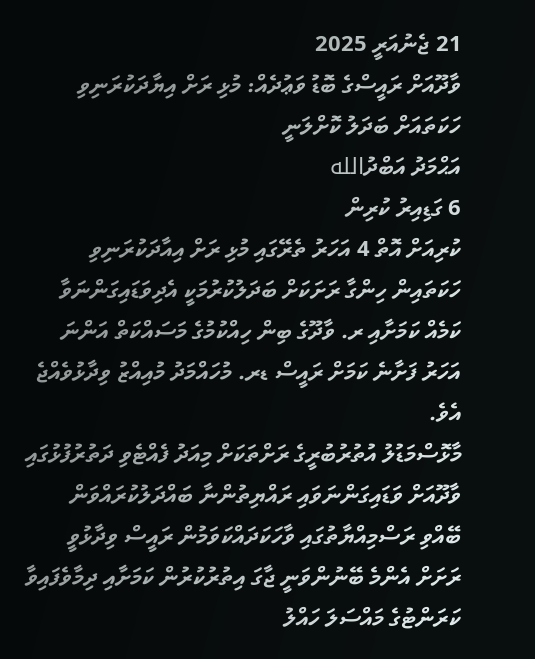21 ޖެނުއަރީ 2025
ވާދޫއަށް ރައީސްގެ ބޮޑު ވަޢުދެއް: މުޅި ރަށް އިޔާދަކުރަނިވި ހަކަތައަށް ބަދަލު ކޮށްލަނީ
އަޙްމަދު އަބްދުالله
6 ގަޑިއިރު ކުރިން
ކުރިއަށް އޮތް 4 އަހަރު ތެރޭގައި މުޅި ރަށް އިއާދަކުރަނިވި ހަކަތައިން ހިންގާ ރަށަކަށް ބަދަލުކުރުމަކީ އެދިވަޑައިގަންނަވާ ކަމެއް ކަމަށާއި ރ. ވާދޫގެ ބިން ހިއްކުމުގެ މަސައްކަތް އަންނަ އަހަރު ފަށާނެ ކަމަށް ރައީސް ޑރ. މުހައްމަދު މުއިއްޒު ވިދާޅުވެއްޖެ އެވެ.
މާޅޮސްމަޑުލު އުތުރުބުރީގެ ރަށްތަކަށް މިއަދު ފެއްޓެވި ދަތުރުފުޅުގައި ވާދޫއަށް ވަޑައިގަންނަވައި ރައްޔިތުންނާ ބައްދަލުކުރައްވަން ބޭއްވި ރަސްމިއްޔާތުގައި ވާހަކަދައްކަވަމުން ރައީސް ވިދާޅުވީ ރަށަށް އެންމެ ބޭނުންވަނީ ޖާގަ އިތުރުކުރުން ކަމަށާއި ދިމާވެފައިވާ ކަރަންޓުގެ މައްސަލަ ހައްލު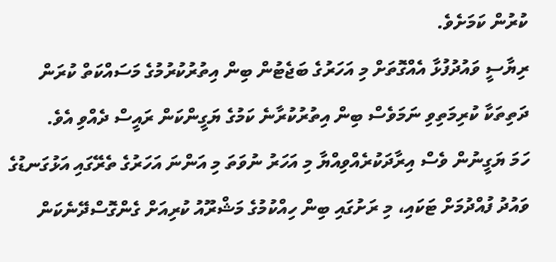ކުރުން ކަމަށެވެ.
ރިޔާސީ ވައުދުފުޅާ އެއްގޮތަށް މި އަހަރުގެ ބަޖެޓުން ބިން އިތުރުކުރުމުގެ މަސައްކަތް ކުރަން ދަތިތަކާ ކުރިމަތިވި ނަމަވެސް ބިން އިތުރުކުރާނެ ކަމުގެ ޔަގީންކަން ރައީސް ދެއްވި އެވެ.
ހަމަ ޔަގީނުން ވެސް އިރާދަކުރެއްވިއްޔާ މި އަހަރު ނުވަތަ މި އަންނަ އަހަރުގެ ތެރޭގައި އަޅުގަނޑުގެ ވައުދު ފުއްދުމަށް ޓަކައި، މި ރަށުގައި ބިން ހިއްކުމުގެ މަޝްރޫއު ކުރިއަށް ގެންގޮސްދޭނެކަން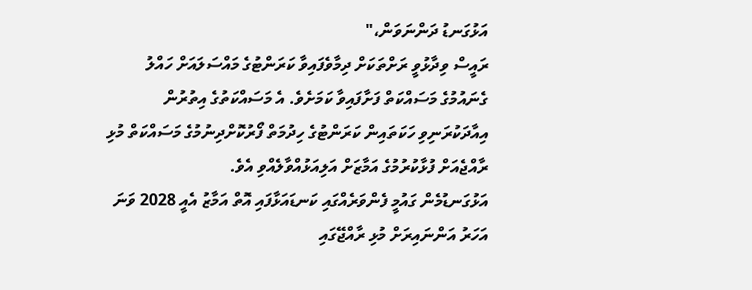އަޅުގަނޑު ދަންނަވަން،"
ރައީސް ވިދާޅުވީ ރަށްތަކަށް ދިމާވެފައިވާ ކަރަންޓުގެ މައްސަލައަށް ހައްލު ގެނައުމުގެ މަސައްކަތް ފަށާފައިވާ ކަމަށެވެ. އެ މަސައްކަތުގެ އިތުރުން އިއާދަކުރަނިވި ހަކަތައިން ކަރަންޓުގެ ހިދުމަތް ފޯރުކޮށްދިނުމުގެ މަސައްކަތް މުޅި ރާއްޖެއަށް ފުޅާކުރުމުގެ އަމާޒަށް އަލިއަޅުއްވާލެއްވި އެވެ.
އަޅުގަނޑުމެން ގައުމީ ފެންވަރެއްގައި ކަނޑައަޅާފައި އޮތް އަމާޒު އެއީ 2028 ވަނަ އަހަރު އަންނައިރަށް މުޅި ރާއްޖޭގައި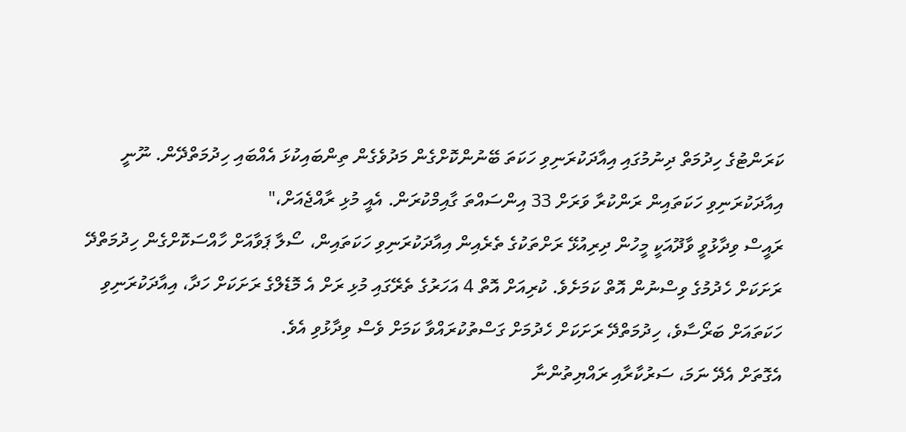ކަރަންޓުގެ ހިދުމަތް ދިނުމުގައި އިއާދަކުރަނިވި ހަކަތަ ބޭނުންކޮށްގެން މަދުވެގެން ތިންބައިކުޅަ އެއްބައި ހިދުމަތްދޭން. ނޫނީ އިއާދަކުރަނިވި ހަކަތައިން ރަންކުރާ ވަރަށް 33 އިންސައްތަ ގާއިމްކުރަން. އެއީ މުޅި ރާއްޖެއަށް،"
ރައީސް ވިދާޅުވީ ވާދޫއަކީ މީހުން ދިރިއުޅޭ ރަށްތަކުގެ ތެރެއިން އިއާދަކުރަނިވި ހަކަތައިން، ސޯލާ ޕަވާއަށް ހާއްސަކޮށްގެން ހިދުމަތްދޭ ރަށަކަށް ހެދުމުގެ ވިސްނުން އޮތް ކަމަށެވެ. ކުރިއަށް އޮތް 4 އަހަރުގެ ތެރޭގައި މުޅި ރަށް އެ މޮޑެލްގެ ރަށަކަށް ހަދާ، އިއާދަކުރަނިވި ހަކަތައަށް ބަރޯސާވެ، ހިދުމަތްދޭ ރަށަކަށް ހެދުމަށް ގަސްތުކުރައްވާ ކަމަށް ވެސް ވިދާޅުވި އެވެ.
އެގޮތަށް އެދޭ ނަމަ، ސަރުކާރާއި ރައްޔިތުންނާ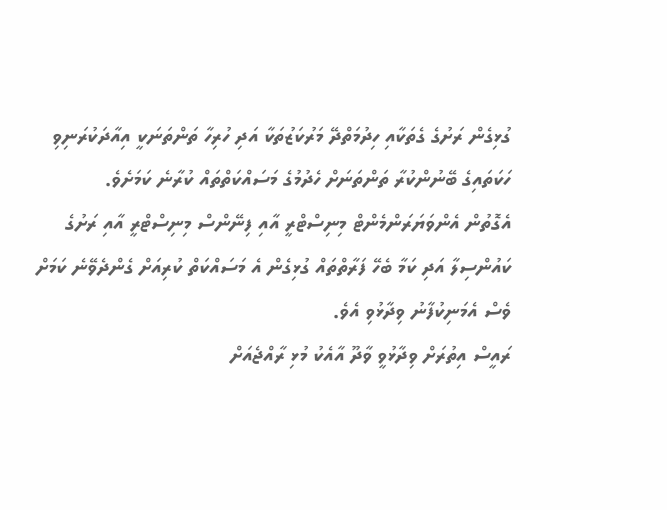ގުޅިގެން ރަށުގެ ގެތަކާއި ހިދުމަތްދޭ މަރުކަޒުތަކާ އަދި ހުރިހާ ތަންތަނަކީ އިއާދަކުރަނިވި ހަކަތައިގެ ބޭނުންކުރާ ތަންތަނަށް ހެދުމުގެ މަސައްކަތްތައް ކުރާނެ ކަމަށެވެ.
އެގޮތުން އެންވަޔަރަންމެންޓް މިނިސްޓްރީ އާއި ފިނޭންސް މިނިސްޓްރީ އާއި ރަށުގެ ކައުންސިލާ އަދި ކަމާ ބެހޭ ފަރާތްތައް ގުޅިގެން އެ މަސައްކަތް ކުރިއަށް ގެންދެވޭނެ ކަމަށް ވެސް އެމަނިކުފާނު ވިދާޅުވި އެވެ.
ރައީސް އިތުރަށް ވިދާޅުވީ ވާދޫ އާއެކު މުޅި ރާއްޖެއަށް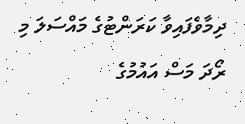ދިމާވެފައިވާ ކަރަންޓުގެ މައްސަލަ މި ރޯދަ މަސް އައުމުގެ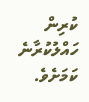ކުރިން ހައްލުކުރާނެ ކަމަށެވެ.